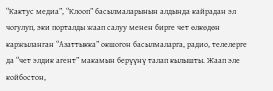“Кактус медиа”, “Клооп” басылмаларынын алдында кайрадан эл чогулуп, эки порталды жаап салуу менен бирге чет өлкөдөн каржыланган “Азаттыкка” окшогон басылмаларга, радио, телелерге да “чет элдик агент” макамын берүүнү талап кылышты. Жаап эле койбостон,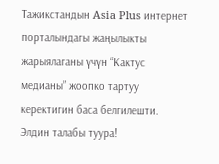Тажикстандын Asia Plus интернет порталындагы жаңылыкты жарыялаганы үчүн “Кактус медианы” жоопко тартуу керектигин баса белгилешти.
Элдин талабы туура!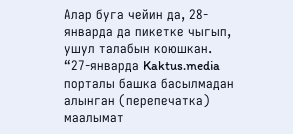Алар буга чейин да, 28-январда да пикетке чыгып, ушул талабын коюшкан. “27-январда Kaktus.media порталы башка басылмадан алынган (перепечатка) маалымат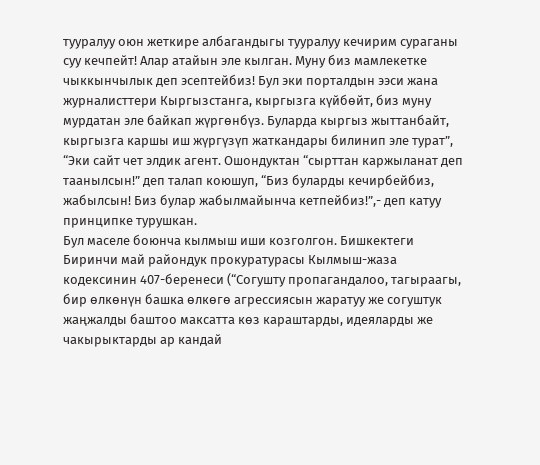тууралуу оюн жеткире албагандыгы тууралуу кечирим сураганы суу кечпейт! Алар атайын эле кылган. Муну биз мамлекетке чыккынчылык деп эсептейбиз! Бул эки порталдын ээси жана журналисттери Кыргызстанга, кыргызга күйбөйт, биз муну мурдатан эле байкап жүргөнбүз. Буларда кыргыз жыттанбайт, кыргызга каршы иш жүргүзүп жаткандары билинип эле турат”, “Эки сайт чет элдик агент. Ошондуктан “сырттан каржыланат деп таанылсын!” деп талап коюшуп, “Биз буларды кечирбейбиз, жабылсын! Биз булар жабылмайынча кетпейбиз!”,- деп катуу принципке турушкан.
Бул маселе боюнча кылмыш иши козголгон. Бишкектеги Биринчи май райондук прокуратурасы Кылмыш-жаза кодексинин 407-беренеси (“Согушту пропагандалоо, тагыраагы, бир өлкөнүн башка өлкөгө агрессиясын жаратуу же согуштук жаңжалды баштоо максатта көз караштарды, идеяларды же чакырыктарды ар кандай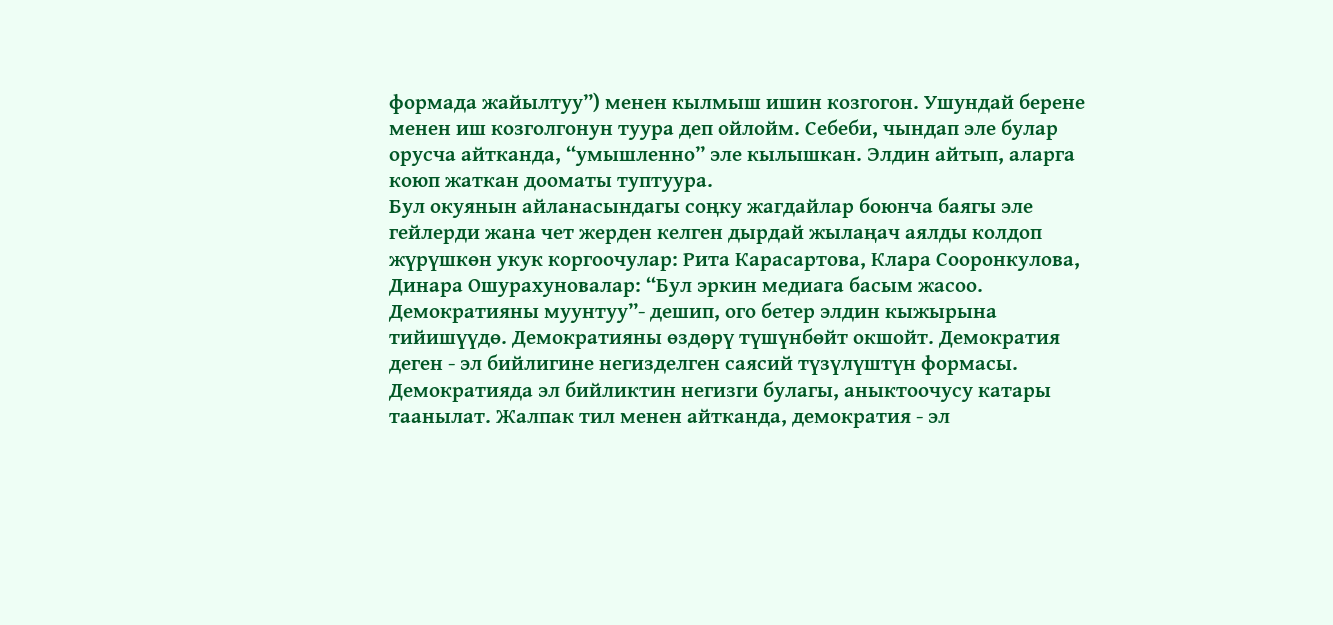формада жайылтуу”) менен кылмыш ишин козгогон. Ушундай берене менен иш козголгонун туура деп ойлойм. Себеби, чындап эле булар орусча айтканда, “умышленно” эле кылышкан. Элдин айтып, аларга коюп жаткан дооматы туптуура.
Бул окуянын айланасындагы соңку жагдайлар боюнча баягы эле гейлерди жана чет жерден келген дырдай жылаңач аялды колдоп жүрүшкөн укук коргоочулар: Рита Карасартова, Клара Сооронкулова, Динара Ошурахуновалар: “Бул эркин медиага басым жасоо. Демократияны муунтуу”- дешип, ого бетер элдин кыжырына тийишүүдө. Демократияны өздөрү түшүнбөйт окшойт. Демократия деген - эл бийлигине негизделген саясий түзүлүштүн формасы. Демократияда эл бийликтин негизги булагы, аныктоочусу катары таанылат. Жалпак тил менен айтканда, демократия - эл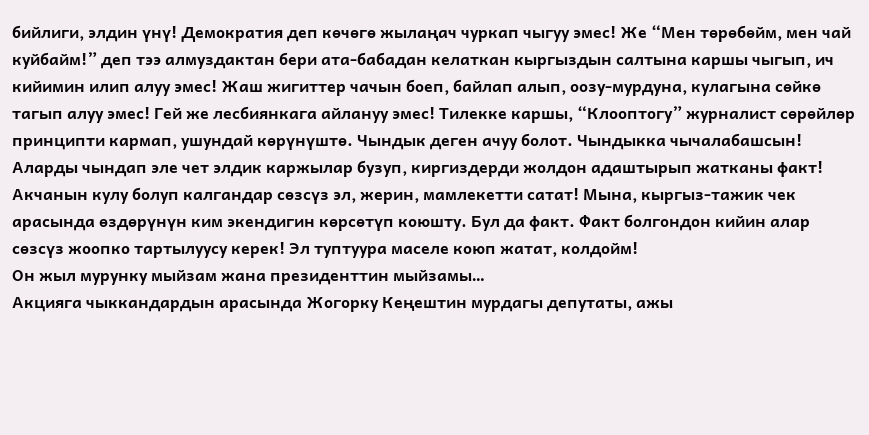бийлиги, элдин үнү! Демократия деп көчөгө жылаңач чуркап чыгуу эмес! Же “Мен төрөбөйм, мен чай куйбайм!” деп тээ алмуздактан бери ата-бабадан келаткан кыргыздын салтына каршы чыгып, ич кийимин илип алуу эмес! Жаш жигиттер чачын боеп, байлап алып, оозу-мурдуна, кулагына сөйкө тагып алуу эмес! Гей же лесбиянкага айлануу эмес! Тилекке каршы, “Клооптогу” журналист сөрөйлөр принципти кармап, ушундай көрүнүштө. Чындык деген ачуу болот. Чындыкка чычалабашсын! Аларды чындап эле чет элдик каржылар бузуп, киргиздерди жолдон адаштырып жатканы факт! Акчанын кулу болуп калгандар сөзсүз эл, жерин, мамлекетти сатат! Мына, кыргыз-тажик чек арасында өздөрүнүн ким экендигин көрсөтүп коюшту. Бул да факт. Факт болгондон кийин алар сөзсүз жоопко тартылуусу керек! Эл туптуура маселе коюп жатат, колдойм!
Он жыл мурунку мыйзам жана президенттин мыйзамы…
Акцияга чыккандардын арасында Жогорку Кеңештин мурдагы депутаты, ажы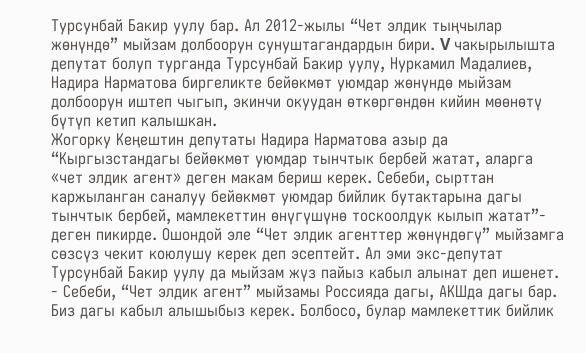Турсунбай Бакир уулу бар. Ал 2012-жылы “Чет элдик тыңчылар жөнүндө” мыйзам долбоорун сунуштагандардын бири. V чакырылышта депутат болуп турганда Турсунбай Бакир уулу, Нуркамил Мадалиев, Надира Нарматова биргеликте бейөкмөт уюмдар жөнүндө мыйзам долбоорун иштеп чыгып, экинчи окуудан өткөргөндөн кийин мөөнөтү бүтүп кетип калышкан.
Жогорку Кеңештин депутаты Надира Нарматова азыр да “Кыргызстандагы бейөкмөт уюмдар тынчтык бербей жатат, аларга «чет элдик агент» деген макам бериш керек. Себеби, сырттан каржыланган саналуу бейөкмөт уюмдар бийлик бутактарына дагы тынчтык бербей, мамлекеттин өнүгүшүнө тоскоолдук кылып жатат”- деген пикирде. Ошондой эле “Чет элдик агенттер жөнүндөгү” мыйзамга сөзсүз чекит коюлушу керек деп эсептейт. Ал эми экс-депутат Турсунбай Бакир уулу да мыйзам жүз пайыз кабыл алынат деп ишенет.
- Себеби, “Чет элдик агент” мыйзамы Россияда дагы, АКШда дагы бар. Биз дагы кабыл алышыбыз керек. Болбосо, булар мамлекеттик бийлик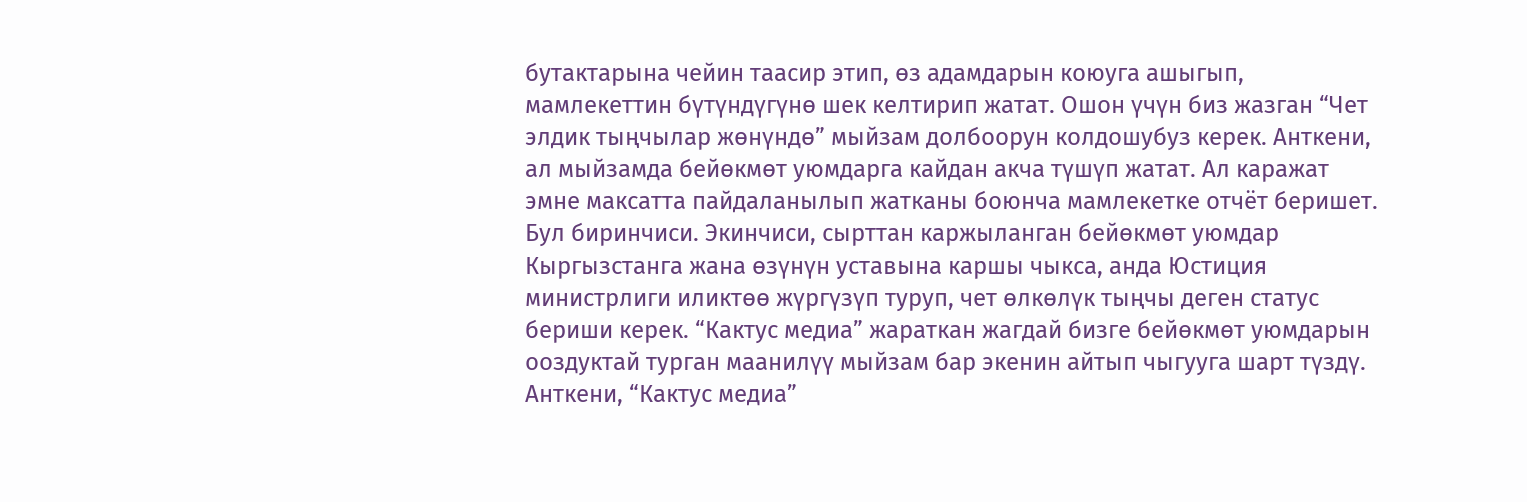бутактарына чейин таасир этип, өз адамдарын коюуга ашыгып, мамлекеттин бүтүндүгүнө шек келтирип жатат. Ошон үчүн биз жазган “Чет элдик тыңчылар жөнүндө” мыйзам долбоорун колдошубуз керек. Анткени, ал мыйзамда бейөкмөт уюмдарга кайдан акча түшүп жатат. Ал каражат эмне максатта пайдаланылып жатканы боюнча мамлекетке отчёт беришет. Бул биринчиси. Экинчиси, сырттан каржыланган бейөкмөт уюмдар Кыргызстанга жана өзүнүн уставына каршы чыкса, анда Юстиция министрлиги иликтөө жүргүзүп туруп, чет өлкөлүк тыңчы деген статус бериши керек. “Кактус медиа” жараткан жагдай бизге бейөкмөт уюмдарын ооздуктай турган маанилүү мыйзам бар экенин айтып чыгууга шарт түздү. Анткени, “Кактус медиа”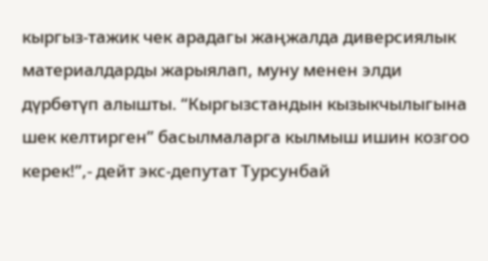кыргыз-тажик чек арадагы жаңжалда диверсиялык материалдарды жарыялап, муну менен элди дүрбөтүп алышты. “Кыргызстандын кызыкчылыгына шек келтирген” басылмаларга кылмыш ишин козгоо керек!”,- дейт экс-депутат Турсунбай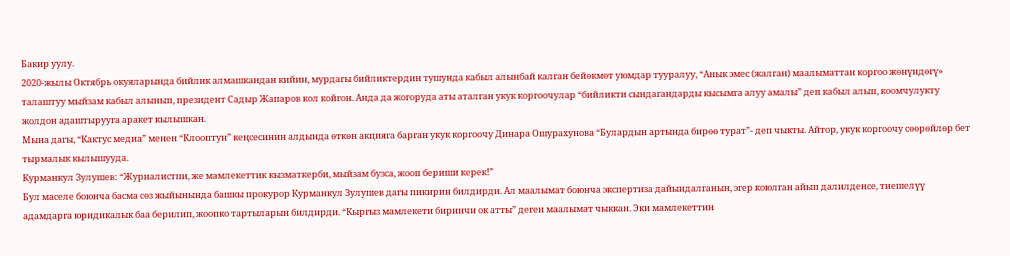Бакир уулу.
2020-жылы Октябрь окуяларында бийлик алмашкандан кийин, мурдагы бийликтердин тушунда кабыл алынбай калган бейөкмөт уюмдар тууралуу, “Анык эмес (жалган) маалыматтан коргоо жөнүндөгү» талаштуу мыйзам кабыл алынып, президент Садыр Жапаров кол койгон. Анда да жогоруда аты аталган укук коргоочулар “бийликти сындагандарды кысымга алуу амалы” деп кабыл алып, коомчулукту жолдон адаштырууга аракет кылышкан.
Мына дагы, “Кактус медиа” менен “Клооптун” кеңсесинин алдында өткөн акцияга барган укук коргоочу Динара Ошурахунова “Булардын артында бирөө турат”- деп чыкты. Айтор, укук коргоочу сөөрөйлөр бет тырмалык кылышууда.
Курманкул Зулушев: “Журналистпи, же мамлекеттик кызматкерби, мыйзам бузса, жооп бериши керек!”
Бул маселе боюнча басма сөз жыйынында башкы прокурор Курманкул Зулушев дагы пикирин билдирди. Ал маалымат боюнча экспертиза дайындалганын, эгер коюлган айып далилденсе, тиешелүү адамдарга юридикалык баа берилип, жоопко тартыларын билдирди. “Кыргыз мамлекети биринчи ок атты” деген маалымат чыккан. Эки мамлекеттин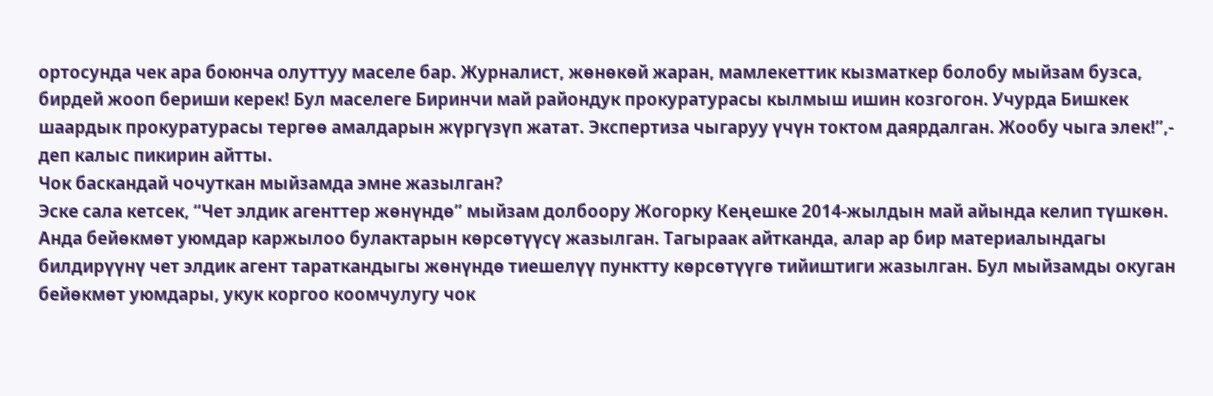ортосунда чек ара боюнча олуттуу маселе бар. Журналист, жөнөкөй жаран, мамлекеттик кызматкер болобу мыйзам бузса, бирдей жооп бериши керек! Бул маселеге Биринчи май райондук прокуратурасы кылмыш ишин козгогон. Учурда Бишкек шаардык прокуратурасы тергөө амалдарын жүргүзүп жатат. Экспертиза чыгаруу үчүн токтом даярдалган. Жообу чыга элек!”,- деп калыс пикирин айтты.
Чок баскандай чочуткан мыйзамда эмне жазылган?
Эске сала кетсек, “Чет элдик агенттер жөнүндө” мыйзам долбоору Жогорку Кеңешке 2014-жылдын май айында келип түшкөн. Анда бейөкмөт уюмдар каржылоо булактарын көрсөтүүсү жазылган. Тагыраак айтканда, алар ар бир материалындагы билдирүүнү чет элдик агент тараткандыгы жөнүндө тиешелүү пунктту көрсөтүүгө тийиштиги жазылган. Бул мыйзамды окуган бейөкмөт уюмдары, укук коргоо коомчулугу чок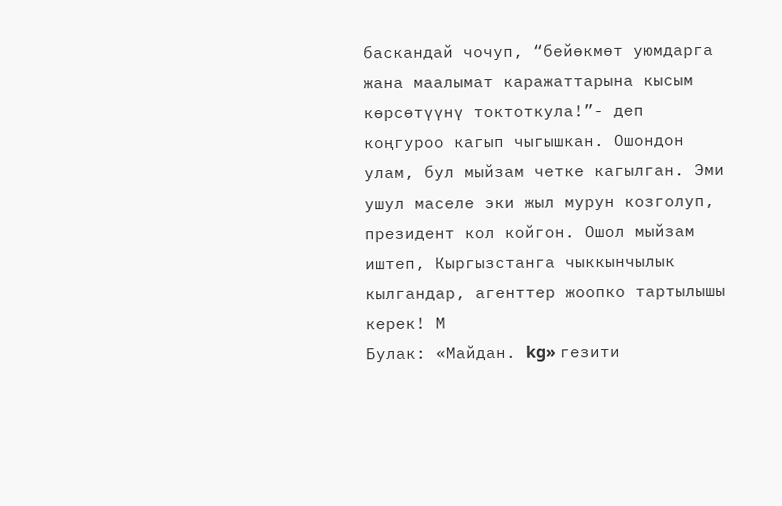баскандай чочуп, “бейөкмөт уюмдарга жана маалымат каражаттарына кысым көрсөтүүнү токтоткула!”- деп коңгуроо кагып чыгышкан. Ошондон улам, бул мыйзам четке кагылган. Эми ушул маселе эки жыл мурун козголуп, президент кол койгон. Ошол мыйзам иштеп, Кыргызстанга чыккынчылык кылгандар, агенттер жоопко тартылышы керек! М
Булак: «Майдан. kg» гезити